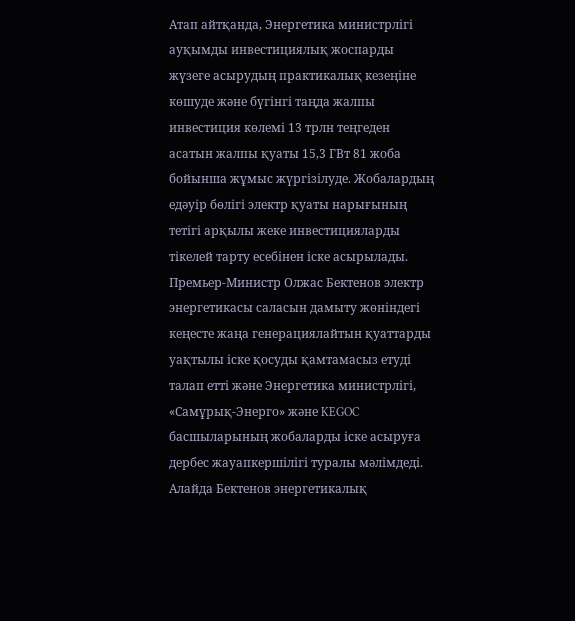Атап айтқанда, Энергетика министрлігі ауқымды инвестициялық жоспарды жүзеге асырудың практикалық кезеңіне көшуде және бүгінгі таңда жалпы инвестиция көлемі 13 трлн теңгеден асатын жалпы қуаты 15,3 ГВт 81 жоба бойынша жұмыс жүргізілуде. Жобалардың едәуір бөлігі электр қуаты нарығының тетігі арқылы жеке инвестицияларды тікелей тарту есебінен іске асырылады.
Премьер-Министр Олжас Бектенов электр энергетикасы саласын дамыту жөніндегі кеңесте жаңа генерациялайтын қуаттарды уақтылы іске қосуды қамтамасыз етуді талап етті және Энергетика министрлігі, «Самұрық-Энерго» және KEGOC басшыларының жобаларды іске асыруға дербес жауапкершілігі туралы мәлімдеді. Алайда Бектенов энергетикалық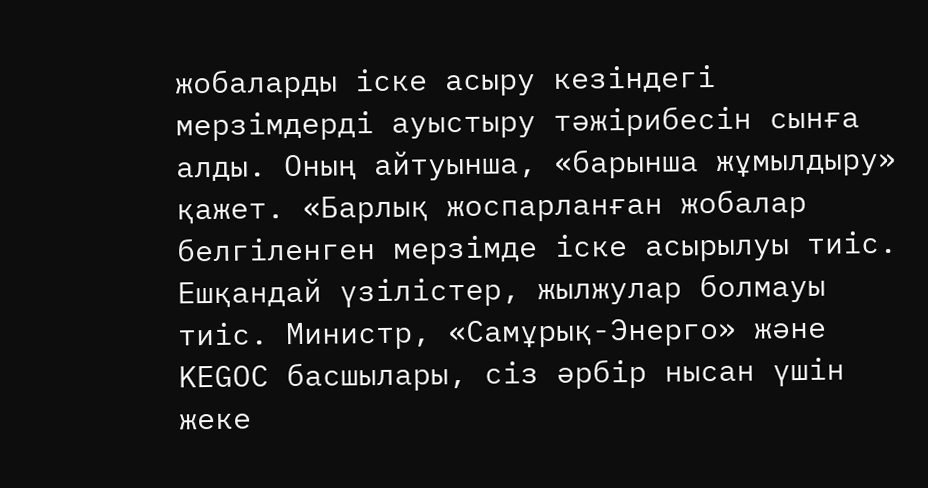жобаларды іске асыру кезіндегі мерзімдерді ауыстыру тәжірибесін сынға алды. Оның айтуынша, «барынша жұмылдыру» қажет. «Барлық жоспарланған жобалар белгіленген мерзімде іске асырылуы тиіс. Ешқандай үзілістер, жылжулар болмауы тиіс. Министр, «Самұрық-Энерго» және KEGOC басшылары, сіз әрбір нысан үшін жеке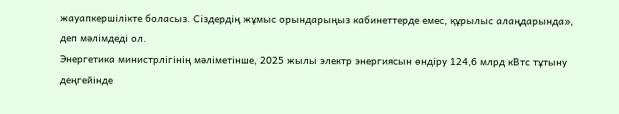жауапкершілікте боласыз. Сіздердің жұмыс орындарыңыз кабинеттерде емес, құрылыс алаңдарында», деп мәлімдеді ол.
Энергетика министрлігінің мәліметінше, 2025 жылы электр энергиясын өндіру 124,6 млрд кВтс тұтыну деңгейінде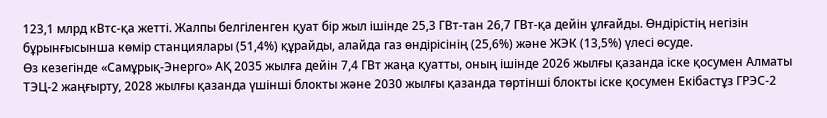123,1 млрд кВтс-қа жетті. Жалпы белгіленген қуат бір жыл ішінде 25,3 ГВт-тан 26,7 ГВт-қа дейін ұлғайды. Өндірістің негізін бұрынғысынша көмір станциялары (51,4%) құрайды, алайда газ өндірісінің (25,6%) және ЖЭК (13,5%) үлесі өсуде.
Өз кезегінде «Самұрық-Энерго» АҚ 2035 жылға дейін 7,4 ГВт жаңа қуатты, оның ішінде 2026 жылғы қазанда іске қосумен Алматы ТЭЦ-2 жаңғырту, 2028 жылғы қазанда үшінші блокты және 2030 жылғы қазанда төртінші блокты іске қосумен Екібастұз ГРЭС-2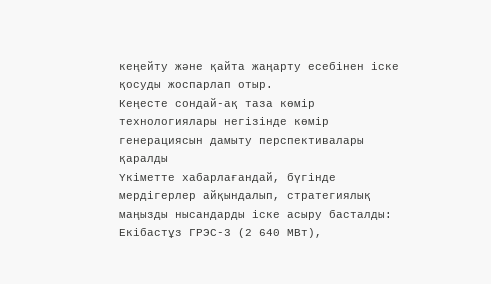кеңейту және қайта жаңарту есебінен іске қосуды жоспарлап отыр.
Кеңесте сондай-ақ таза көмір технологиялары негізінде көмір генерациясын дамыту перспективалары қаралды
Үкіметте хабарлағандай, бүгінде мердігерлер айқындалып, стратегиялық маңызды нысандарды іске асыру басталды: Екібастұз ГРЭС-3 (2 640 МВт),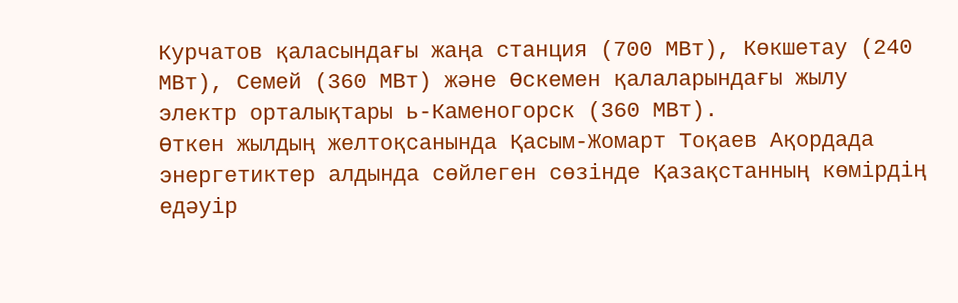Курчатов қаласындағы жаңа станция (700 МВт), Көкшетау (240 МВт), Семей (360 МВт) және Өскемен қалаларындағы жылу электр орталықтары ь-Каменогорск (360 МВт).
Өткен жылдың желтоқсанында Қасым-Жомарт Тоқаев Ақордада энергетиктер алдында сөйлеген сөзінде Қазақстанның көмірдің едәуір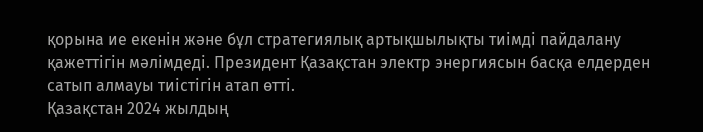қорына ие екенін және бұл стратегиялық артықшылықты тиімді пайдалану қажеттігін мәлімдеді. Президент Қазақстан электр энергиясын басқа елдерден сатып алмауы тиістігін атап өтті.
Қазақстан 2024 жылдың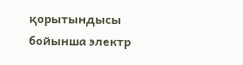қорытындысы бойынша электр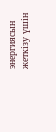энергиясын жеткізу үшін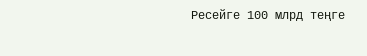Ресейге 100 млрд теңге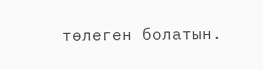төлеген болатын.